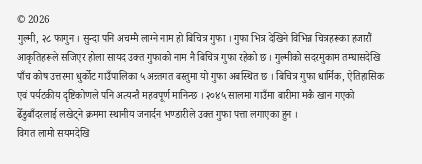© 2026
गुल्मी, २८ फागुन । सुन्दा पनि अचम्मै लाग्ने नाम हो बिचित्र गुफा । गुफा भित्र देखिने विभिन्न चित्रहरूका हजारौं आकृतिहरूले सजिएर होला सायद उक्त गुफाको नाम नै बिचित्र गुफा रहेको छ । गुल्मीको सदरमुकाम तम्घासदेखि पाँच कोष उत्तरमा धुर्कोट गाउँपालिका ५ अन्र्तगत बस्तुमा यो गुफा अबस्थित छ । बिचित्र गुफा धार्मिक, ऐतिहासिक एवं पर्यटकीय दृष्टिकोणले पनि अत्यन्तै महवपूर्ण मानिन्छ । २०४५ सालमा गाउँमा बारीमा मकै खान गएको ढेँडुबाँदरलाई लखेट्ने क्रममा स्थानीय जनार्दन भण्डारीले उक्त गुफा पत्ता लगाएका हुन ।
विगत लामो सयमदेखि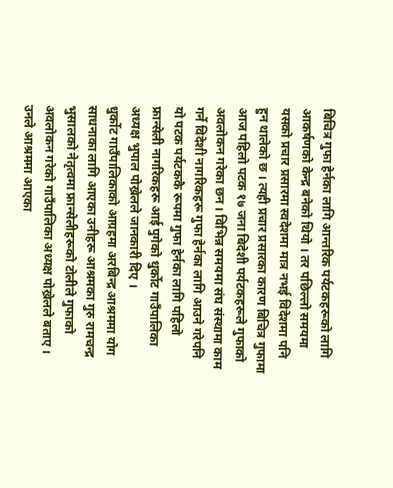बिचित्र गुफा हेर्नका लागि आन्तरिक पर्यटकहरूको लागि आकर्षणको केन्द्र बनेको थियो । तर पछिल्लो समयमा यसको प्रचार प्रसारमा स्वदेशमा मात्र नभई विदेशमा पनि हुन थालेको छ । त्यही प्रचार प्रसारका कारण बिचित्र गुफामा आज पहिलो पटक १७ जना बिदेशी पर्यटकहरूले गुफाको अवलोकन गरेका छन । विभिन्न समयमा संघ संस्थामा काम गर्ने विदेशी नागरिकहरू गुफा हेर्नका लागि आउने गरेपनि यो पटक पर्यटककै रूपमा गुफा हेर्नका लागि पहिलो फ्रान्सेली नागरिकहरू आई पुगेको धुर्कोट गाउँपालिका अध्यक्ष भुपाल पोख्रेलले जानकारी दिए ।
धुर्कोट गाउँपालिकाको आग्रहमा अरबिन्द्र आश्रममा योग साधनाका लागि आएका उनीहरू आश्रमका गुरु रामचन्द्र भुसालको नेतृत्वमा फ्रान्सेलीहरूको टोलीले गुफाको अवलोकन गरेको गाउँपालिका अध्यक्ष पोख्रेलले बताए । उनले आश्रममा आएका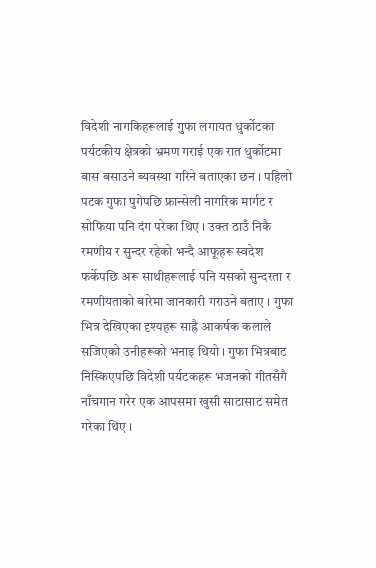विदेशी नागकिहरूलाई गुफा लगायत धुर्कोटका पर्यटकीय क्षेत्रको भ्रमण गराई एक रात धुर्कोटमा बास बसाउने ब्यवस्था गरिने बताएका छन । पहिलो पटक गुफा पुगेपछि फ्रान्सेली नागरिक मार्गट र सोफिया पनि दंग परेका थिए । उक्त ठाउँ निकै रमणीय र सुन्दर रहेको भन्दै आफूहरू स्वदेश फर्केपछि अरू साथीहरूलाई पनि यसको सुन्दरता र रमणीयताको बारेमा जानकारी गराउने बताए । गुफा भित्र देखिएका दृश्यहरू साह्रै आकर्षक कलाले सजिएको उनीहरूको भनाइ थियो । गुफा भित्रबाट निस्किएपछि विदेशी पर्यटकहरू भजनको गीतसँगै नाँचगान गरेर एक आपसमा खुसी साटासाट समेत गरेका थिए ।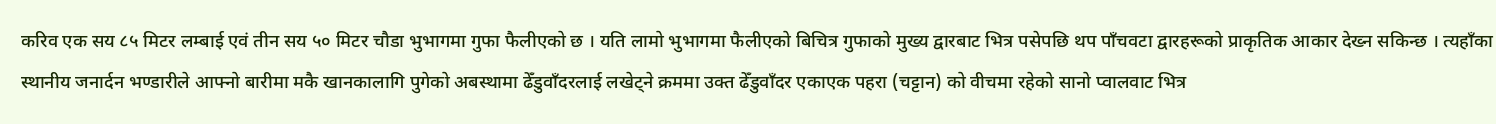करिव एक सय ८५ मिटर लम्बाई एवं तीन सय ५० मिटर चौडा भुभागमा गुफा फैलीएको छ । यति लामो भुभागमा फैलीएको बिचित्र गुफाको मुख्य द्वारबाट भित्र पसेपछि थप पाँचवटा द्वारहरूको प्राकृतिक आकार देख्न सकिन्छ । त्यहाँका स्थानीय जनार्दन भण्डारीले आफ्नो बारीमा मकै खानकालागि पुगेको अबस्थामा ढेँडुवाँदरलाई लखेट्ने क्रममा उक्त ढेँडुवाँदर एकाएक पहरा (चट्टान) को वीचमा रहेको सानो प्वालवाट भित्र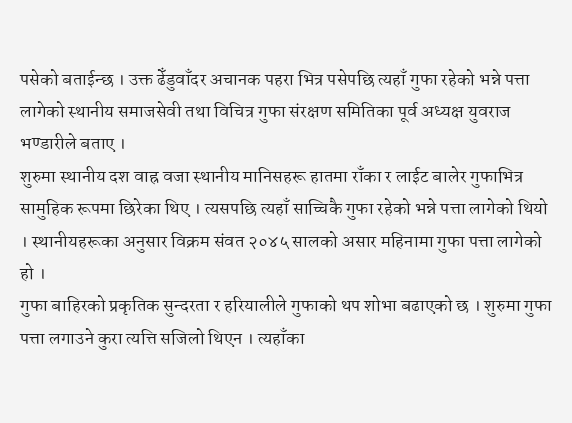पसेको बताईन्छ । उक्त ढेँडुवाँदर अचानक पहरा भित्र पसेपछि त्यहाँ गुफा रहेको भन्ने पत्ता लागेको स्थानीय समाजसेवी तथा विचित्र गुफा संरक्षण समितिका पूर्व अध्यक्ष युवराज भण्डारीले बताए ।
शुरुमा स्थानीय दश वाह्र वजा स्थानीय मानिसहरू हातमा राँका र लाईट बालेर गुफाभित्र सामुहिक रूपमा छिरेका थिए । त्यसपछि त्यहाँ साच्चिकै गुफा रहेको भन्ने पत्ता लागेको थियो । स्थानीयहरूका अनुसार विक्रम संवत २०४५ सालको असार महिनामा गुफा पत्ता लागेको हो ।
गुफा बाहिरको प्रकृतिक सुन्दरता र हरियालीले गुफाको थप शोभा बढाएको छ । शुरुमा गुफा पत्ता लगाउने कुरा त्यत्ति सजिलो थिएन । त्यहाँका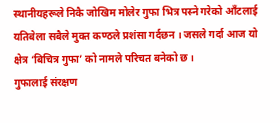स्थानीयहरूले निकै जोखिम मोलेर गुफा भित्र पस्ने गरेको आँटलाई यतिबेला सबैले मुक्त कण्ठले प्रशंसा गर्दछन । जसले गर्दा आज यो क्षेत्र ‘बिचित्र गुफा’ को नामले परिचत बनेको छ ।
गुफालाई संरक्षण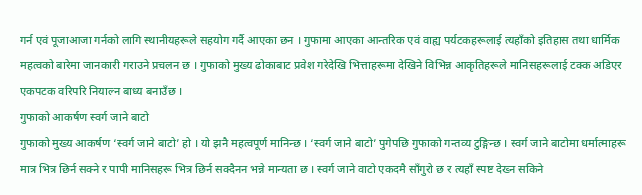गर्न एवं पूजाआजा गर्नको लागि स्थानीयहरूले सहयोग गर्दै आएका छन । गुफामा आएका आन्तरिक एवं वाह्य पर्यटकहरूलाई त्यहाँको इतिहास तथा धार्मिक महत्वको बारेमा जानकारी गराउने प्रचलन छ । गुफाको मुख्य ढोकाबाट प्रवेश गरेदेखि भित्ताहरूमा देखिने विभिन्न आकृतिहरूले मानिसहरूलाई टक्क अडिएर एकपटक वरिपरि नियाल्न बाध्य बनाउँछ ।
गुफाको आकर्षण स्वर्ग जाने बाटो
गुफाको मुख्य आकर्षण ‘स्वर्ग जाने बाटो’ हो । यो झनै महत्वपूर्ण मानिन्छ । ‘स्वर्ग जाने बाटो’ पुगेपछि गुफाको गन्तव्य टुङ्गिन्छ । स्वर्ग जाने बाटोमा धर्मात्माहरू मात्र भित्र छिर्न सक्ने र पापी मानिसहरू भित्र छिर्न सक्दैनन भन्ने मान्यता छ । स्वर्ग जाने वाटो एकदमै साँगुरो छ र त्यहाँ स्पष्ट देख्न सकिने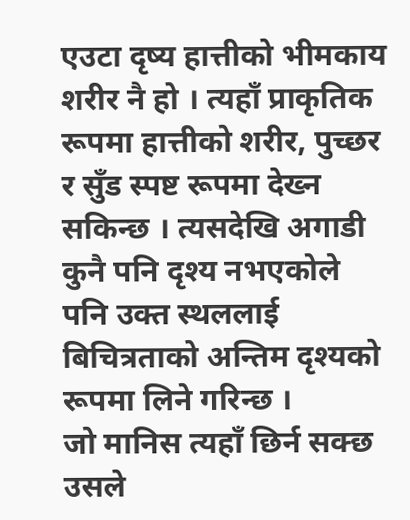एउटा दृष्य हात्तीको भीमकाय शरीर नै हो । त्यहाँ प्राकृतिक रूपमा हात्तीको शरीर, पुच्छर र सुँड स्पष्ट रूपमा देख्न सकिन्छ । त्यसदेखि अगाडी कुनै पनि दृश्य नभएकोले पनि उक्त स्थललाई बिचित्रताको अन्तिम दृश्यको रूपमा लिने गरिन्छ ।
जो मानिस त्यहाँ छिर्न सक्छ उसले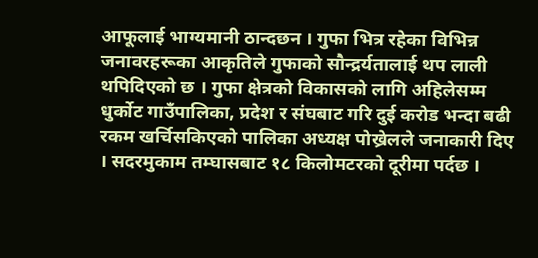आफूलाई भाग्यमानी ठान्दछन । गुफा भित्र रहेका विभिन्न जनावरहरूका आकृतिले गुफाको सौन्द्रर्यतालाई थप लाली थपिदिएको छ । गुफा क्षेत्रको विकासको लागि अहिलेसम्म धुर्कोट गाउँपालिका, प्रदेश र संघबाट गरि दुई करोड भन्दा बढी रकम खर्चिसकिएको पालिका अध्यक्ष पोख्रेलले जनाकारी दिए । सदरमुकाम तम्घासबाट १८ किलोमटरको दूरीमा पर्दछ ।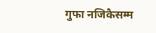गुफा नजिकैसम्म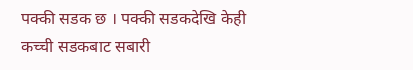पक्की सडक छ । पक्की सडकदेखि केही कच्ची सडकबाट सबारी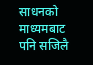साधनको माध्यमबाट पनि सजिलै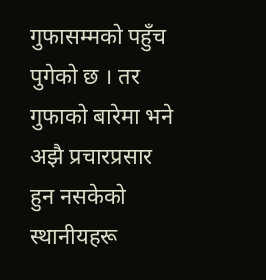गुफासम्मको पहुँच पुगेको छ । तर गुफाको बारेमा भने अझै प्रचारप्रसार हुन नसकेको स्थानीयहरू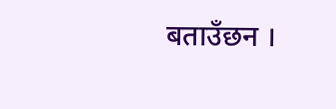बताउँछन ।